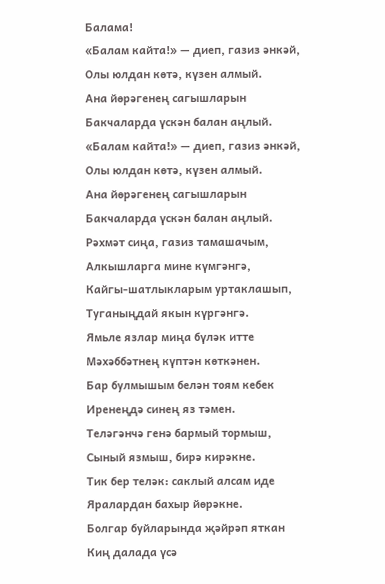Балама!
«Балам кайта!» — диеп, газиз әнкәй,
Олы юлдан көтә, күзен алмый.
Ана йөрәгенең сагышларын
Бакчаларда үскән балан аңлый.
«Балам кайта!» — диеп, газиз әнкәй,
Олы юлдан көтә, күзен алмый.
Ана йөрәгенең сагышларын
Бакчаларда үскән балан аңлый.
Рәхмәт сиңа, газиз тамашачым,
Алкышларга мине күмгәнгә,
Кайгы-шатлыкларым уртаклашып,
Туганыңдай якын күргәнгә.
Ямьле язлар миңа бүләк итте
Мәхәббәтнең күптән көткәнен.
Бар булмышым белән тоям кебек
Иренеңдә синең яз тәмен.
Теләгәнчә генә бармый тормыш,
Сыный язмыш, бирә кирәкне.
Тик бер теләк: саклый алсам иде
Яралардан бахыр йөрәкне.
Болгар буйларында җәйрәп яткан
Киң далада үсә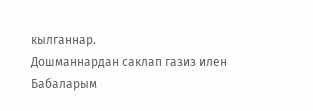кылганнар.
Дошманнардан саклап газиз илен
Бабаларым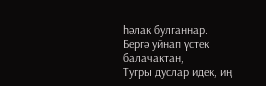һәлак булганнар.
Бергә уйнап үстек балачактан,
Тугры дуслар идек, иң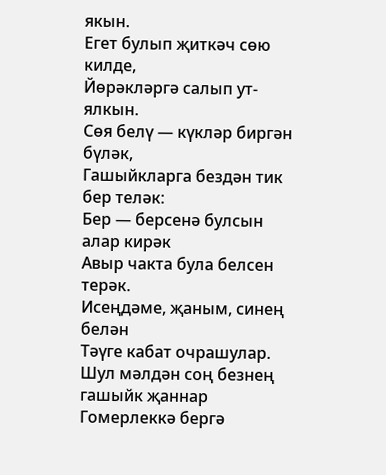якын.
Егет булып җиткәч сөю килде,
Йөрәкләргә салып ут-ялкын.
Сөя белү — күкләр биргән бүләк,
Гашыйкларга бездән тик бер теләк:
Бер — берсенә булсын алар кирәк
Авыр чакта була белсен терәк.
Исеңдәме, җаным, синең белән
Тәүге кабат очрашулар.
Шул мәлдән соң безнең гашыйк җаннар
Гомерлеккә бергә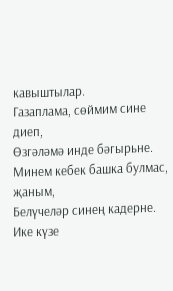кавыштылар.
Газаплама, сөймим сине диеп,
Өзгәләмә инде бәгырьне.
Минем кебек башка булмас, җаным,
Белүчеләр синең кадерне.
Ике күзе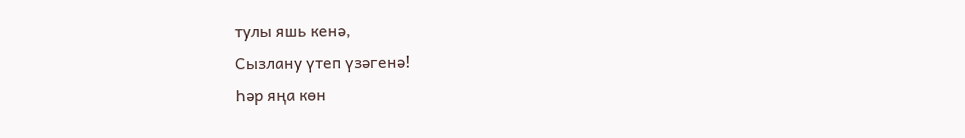тулы яшь кенә,
Сызлану үтеп үзәгенә!
Һәр яңа көн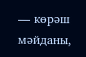— көрәш мәйданы,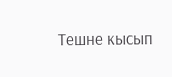Тешне кысып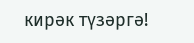кирәк түзәргә!